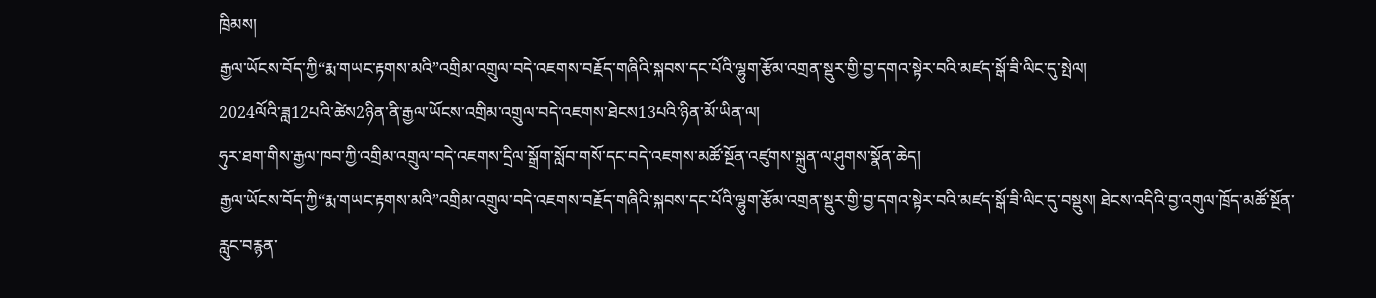ཁྲིམས།
རྒྱལ་ཡོངས་བོད་ཀྱི“རྨ་གཡང་རྟགས་མའི”འགྲིམ་འགྲུལ་བདེ་འཇགས་བརྗོད་གཞིའི་སྐབས་དང་པོའི་ལྷུག་རྩོམ་འགྲན་སྡུར་གྱི་བྱ་དགའ་སྟེར་བའི་མཛད་སྒོ་ཟི་ལིང་དུ་སྤེལ།
2024ལོའི་ཟླ12པའི་ཚེས2ཉིན་ནི་རྒྱལ་ཡོངས་འགྲིམ་འགྲུལ་བདེ་འཇགས་ཐེངས13པའི་ཉིན་མོ་ཡིན་ལ།
ཧུར་ཐག་གིས་རྒྱལ་ཁབ་ཀྱི་འགྲིམ་འགྲུལ་བདེ་འཇགས་དྲིལ་སྒྲོག་སློབ་གསོ་དང་བདེ་འཇགས་མཚོ་སྔོན་འཛུགས་སྐྲུན་ལ་ཤུགས་སྣོན་ཆེད།
རྒྱལ་ཡོངས་བོད་ཀྱི“རྨ་གཡང་རྟགས་མའི”འགྲིམ་འགྲུལ་བདེ་འཇགས་བརྗོད་གཞིའི་སྐབས་དང་པོའི་ལྷུག་རྩོམ་འགྲན་སྡུར་གྱི་བྱ་དགའ་སྟེར་བའི་མཛད་སྒོ་ཟི་ལིང་དུ་བསྡུས། ཐེངས་འདིའི་བྱ་འགུལ་ཁྲོད་མཚོ་སྔོན་རླུང་བརྙན་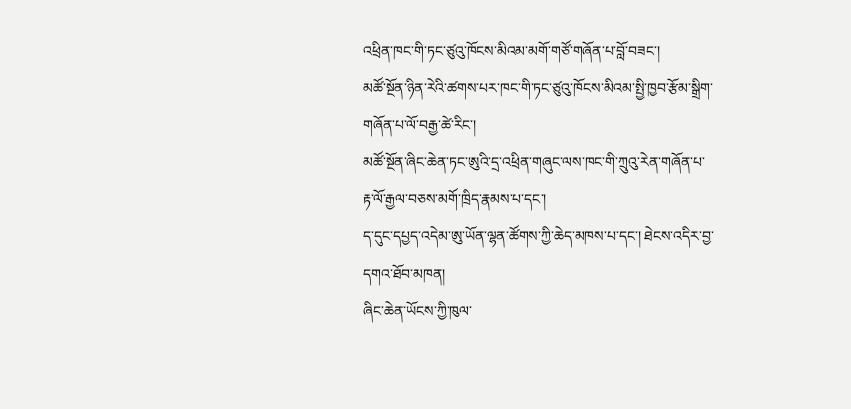འཕྲིན་ཁང་གི་ཏང་ཙུའུ་ཁོངས་མིའམ་མགོ་གཙོ་གཞོན་པ་བློ་བཟང་།
མཚོ་སྔོན་ཉིན་རེའི་ཚགས་པར་ཁང་གི་ཏང་ཙུའུ་ཁོངས་མིའམ་སྤྱི་ཁྱབ་རྩོམ་སྒྲིག་གཞོན་པ་ལོ་བརྒྱ་ཚེ་རིང་།
མཚོ་སྔོན་ཞིང་ཆེན་ཏང་ཨུའི་དྲ་འཕྲིན་གཞུང་ལས་ཁང་གི་ཀྲུའུ་རེན་གཞོན་པ་རྟ་ལོ་རྒྱལ་བཅས་མགོ་ཁྲིད་རྣམས་པ་དང་།
ད་དུང་དཔྱད་འདེམ་ཨུ་ཡོན་ལྷན་ཚོགས་ཀྱི་ཆེད་མཁས་པ་དང་། ཐེངས་འདིར་བྱ་དགའ་ཐོབ་མཁན།
ཞིང་ཆེན་ཡོངས་ཀྱི་ཁུལ་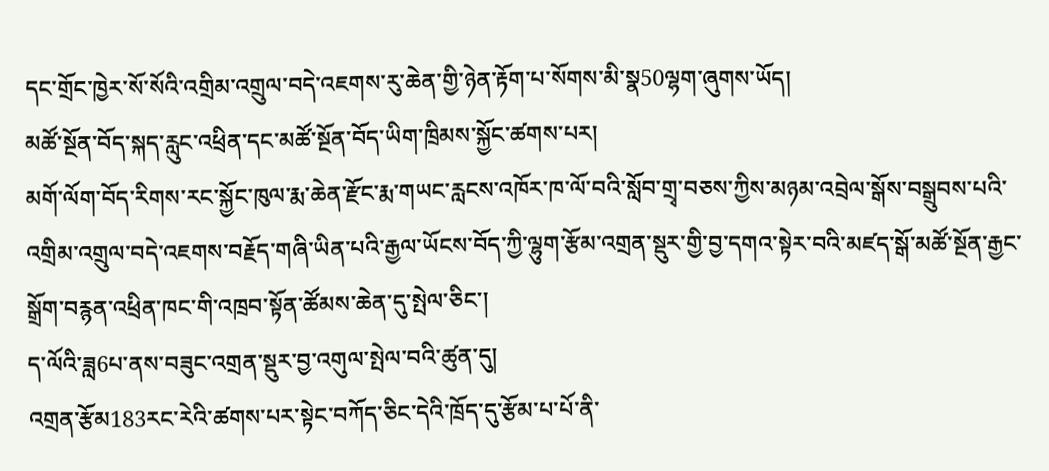དང་གྲོང་ཁྱེར་སོ་སོའི་འགྲིམ་འགྲུལ་བདེ་འཇགས་རུ་ཆེན་གྱི་ཉེན་རྟོག་པ་སོགས་མི་སྣ50ལྷག་ཞུགས་ཡོད།
མཚོ་སྔོན་བོད་སྐད་རླུང་འཕྲིན་དང་མཚོ་སྔོན་བོད་ཡིག་ཁྲིམས་སྐྱོང་ཚགས་པར།
མགོ་ལོག་བོད་རིགས་རང་སྐྱོང་ཁུལ་རྨ་ཆེན་རྫོང་རྨ་གཡང་རླངས་འཁོར་ཁ་ལོ་བའི་སློབ་གྲྭ་བཅས་ཀྱིས་མཉམ་འབྲེལ་སྒོས་བསྒྲུབས་པའི་འགྲིམ་འགྲུལ་བདེ་འཇགས་བརྗོད་གཞི་ཡིན་པའི་རྒྱལ་ཡོངས་བོད་ཀྱི་ལྷུག་རྩོམ་འགྲན་སྡུར་གྱི་བྱ་དགའ་སྟེར་བའི་མཛད་སྒོ་མཚོ་སྔོན་རྒྱང་སྒྲོག་བརྙན་འཕྲིན་ཁང་གི་འཁྲབ་སྟོན་ཚོམས་ཆེན་དུ་སྤེལ་ཅིང་།
ད་ལོའི་ཟླ6པ་ནས་བཟུང་འགྲན་སྡུར་བྱ་འགུལ་སྤེལ་བའི་ཚུན་དུ།
འགྲན་རྩོམ183རང་རེའི་ཚགས་པར་སྟེང་བཀོད་ཅིང་དེའི་ཁྲོད་དུ་རྩོམ་པ་པོ་ནི་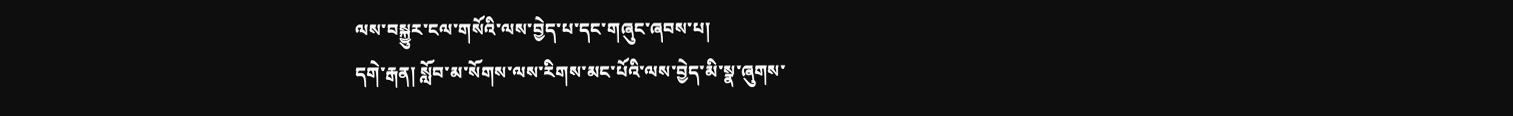ལས་བསྐྱུར་ངལ་གསོའི་ལས་བྱེད་པ་དང་གཞུང་ཞབས་པ།
དགེ་རྒན། སློབ་མ་སོགས་ལས་རིགས་མང་པོའི་ལས་བྱེད་མི་སྣ་ཞུགས་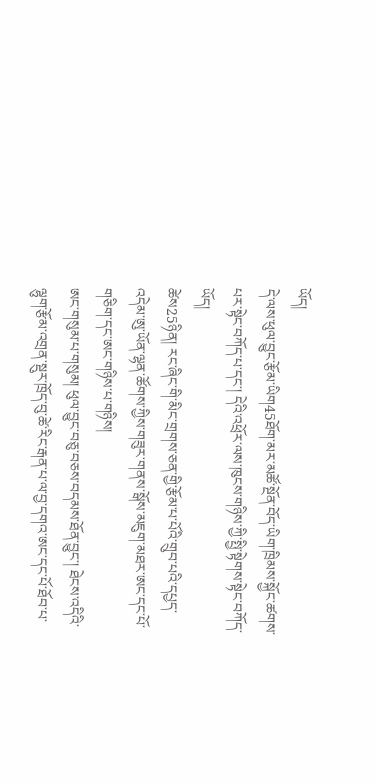ཡོད།
དེ་ལས་ཕུལ་བྱུང་རྩོམ་ཡིག45ཐོག་མར་མཚོ་སྔོན་བོད་ཡིག་ཁྲིམས་སྐྱོང་ཚགས་པར་སྟེང་བཀོད་པ་དང་། དེའི་འཕྲོར་ལས་ཁུངས་གཉིས་ཀྱི་སྤྱི་སྟེགས་སྟེང་བཀོད་ཡོད།
ཚེས25ཉིན། རང་ཞིང་གི་མིང་གྲགས་ཅན་གྱི་རྩོམ་པ་པོའི་གྲུབ་པའི་དཔྱད་འདེམ་ཨུ་ཡོན་ལྷན་ཚོགས་ཀྱིས་གཟུར་གནས་སྒོས་མཇུག་མཐར་ཨང་དང་པོ་གཅིག་དང་ཨང་གཉིས་པ་གཉིས།
ཨང་གསུམ་པ་གསུམ། ཕུལ་བྱུང་བཅུ་བཅས་བདམས་ཐོན་བྱུང་། ཐེངས་འདིའི་ལྷུག་རྩོམ་འགྲན་སྡུར་ཁྲོད་བུ་ཚེ་རིང་རྒན་པ་ལ་བྱ་དགའ་ཨང་དང་པོ་ཐོབ་པ་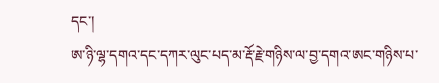དང་།
ཨ་ཉི་ལྷ་དགའ་དང་དཀར་ལུང་པད་མ་རྡོ་རྗེ་གཉིས་ལ་བྱ་དགའ་ཨང་གཉིས་པ་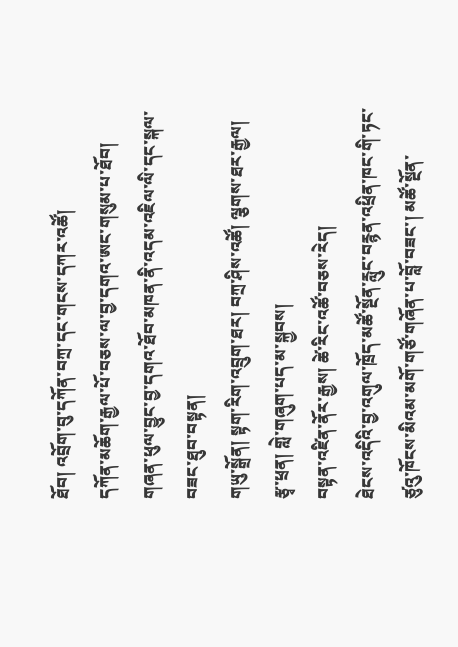ཐོབ། འབྲོག་བུ་དཀོན་བཀྲ་དང་གངས་དཀར་འཚོ།
དཀོན་མཆོག་རྒྱལ་པོ་བཅས་ལ་བྱ་དགའ་ཨང་གསུམ་པ་ཐོབ། གཞན་ཕུལ་བྱུང་བྱ་དགའ་ཐོབ་མཁན་ནི་འདམ་འཇིལ་ལི་དང་སྐལ་བཟང་ཐུབ་བསྟན།
གཡུ་སྒྲོན། སྟག་རིག་འབྲུག་ཐར། བཀྲ་ཤིས་འཚོ། ལྕགས་ཐར་རྒྱལ། རྩྭ་ཕྲན། གླེ་གཞུག་པད་མ་སྐྱབས།
བསྟན་འཛིན་ནོར་རྒྱས། ཚེ་རིང་འཚོ་བཅས་རེད།
ཐེངས་འདིའི་བྱ་འགུལ་ཁྲོད་མཚོ་སྔོན་རླུང་བརྙན་འཕྲིན་ཁང་གི་ཏང་ཙུའུ་ཁོངས་མིའམ་མགོ་གཙོ་གཞོན་པ་བློ་བཟང་། མཚོ་སྔོན་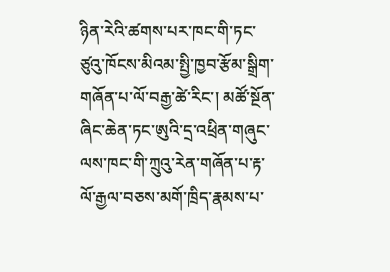ཉིན་རེའི་ཚགས་པར་ཁང་གི་ཏང་ཙུའུ་ཁོངས་མིའམ་སྤྱི་ཁྱབ་རྩོམ་སྒྲིག་གཞོན་པ་ལོ་བརྒྱ་ཚེ་རིང་། མཚོ་སྔོན་ཞིང་ཆེན་ཏང་ཨུའི་དྲ་འཕྲིན་གཞུང་ལས་ཁང་གི་ཀྲུའུ་རེན་གཞོན་པ་རྟ་ལོ་རྒྱལ་བཅས་མགོ་ཁྲིད་རྣམས་པ་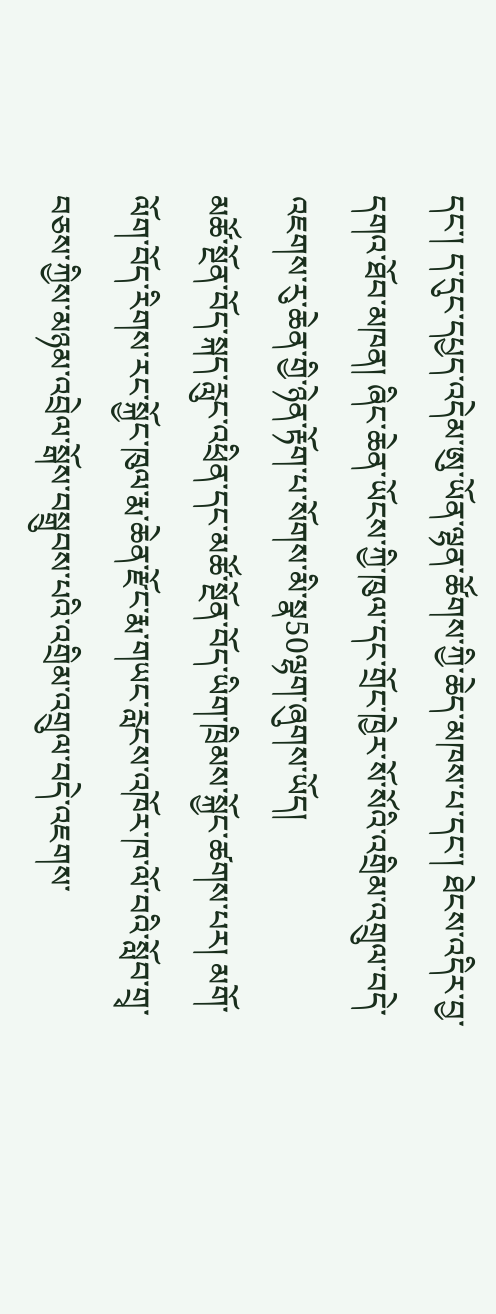དང་། ད་དུང་དཔྱད་འདེམ་ཨུ་ཡོན་ལྷན་ཚོགས་ཀྱི་ཆེད་མཁས་པ་དང་། ཐེངས་འདིར་བྱ་དགའ་ཐོབ་མཁན། ཞིང་ཆེན་ཡོངས་ཀྱི་ཁུལ་དང་གྲོང་ཁྱེར་སོ་སོའི་འགྲིམ་འགྲུལ་བདེ་འཇགས་རུ་ཆེན་གྱི་ཉེན་རྟོག་པ་སོགས་མི་སྣ50ལྷག་ཞུགས་ཡོད།
མཚོ་སྔོན་བོད་སྐད་རླུང་འཕྲིན་དང་མཚོ་སྔོན་བོད་ཡིག་ཁྲིམས་སྐྱོང་ཚགས་པར། མགོ་ལོག་བོད་རིགས་རང་སྐྱོང་ཁུལ་རྨ་ཆེན་རྫོང་རྨ་གཡང་རླངས་འཁོར་ཁ་ལོ་བའི་སློབ་གྲྭ་བཅས་ཀྱིས་མཉམ་འབྲེལ་སྒོས་བསྒྲུབས་པའི་འགྲིམ་འགྲུལ་བདེ་འཇགས་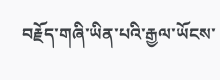བརྗོད་གཞི་ཡིན་པའི་རྒྱལ་ཡོངས་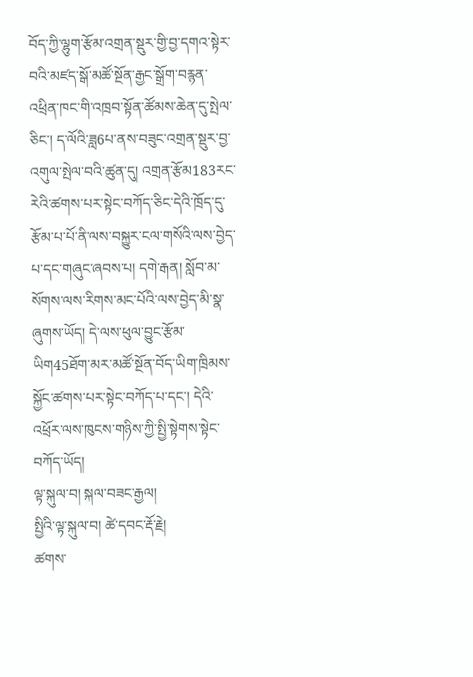བོད་ཀྱི་ལྷུག་རྩོམ་འགྲན་སྡུར་གྱི་བྱ་དགའ་སྟེར་བའི་མཛད་སྒོ་མཚོ་སྔོན་རྒྱང་སྒྲོག་བརྙན་འཕྲིན་ཁང་གི་འཁྲབ་སྟོན་ཚོམས་ཆེན་དུ་སྤེལ་ཅིང་། ད་ལོའི་ཟླ6པ་ནས་བཟུང་འགྲན་སྡུར་བྱ་འགུལ་སྤེལ་བའི་ཚུན་དུ། འགྲན་རྩོམ183རང་རེའི་ཚགས་པར་སྟེང་བཀོད་ཅིང་དེའི་ཁྲོད་དུ་རྩོམ་པ་པོ་ནི་ལས་བསྐྱུར་ངལ་གསོའི་ལས་བྱེད་པ་དང་གཞུང་ཞབས་པ། དགེ་རྒན། སློབ་མ་སོགས་ལས་རིགས་མང་པོའི་ལས་བྱེད་མི་སྣ་ཞུགས་ཡོད། དེ་ལས་ཕུལ་བྱུང་རྩོམ་ཡིག45ཐོག་མར་མཚོ་སྔོན་བོད་ཡིག་ཁྲིམས་སྐྱོང་ཚགས་པར་སྟེང་བཀོད་པ་དང་། དེའི་འཕྲོར་ལས་ཁུངས་གཉིས་ཀྱི་སྤྱི་སྟེགས་སྟེང་བཀོད་ཡོད།
ལྟ་སྐུལ་བ། སྐལ་བཟང་རྒྱལ།
སྤྱིའི་ལྟ་སྐུལ་བ། ཚེ་དབང་རྡོ་རྗེ།
ཚགས་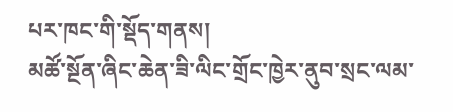པར་ཁང་གི་སྡོད་གནས།
མཚོ་སྔོན་ཞིང་ཆེན་ཟི་ལིང་གྲོང་ཁྱེར་ནུབ་སྲང་ལམ་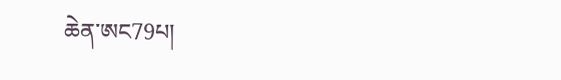ཆེན་ཨང79པ།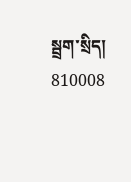སྦྲག་སྲིད། 810008